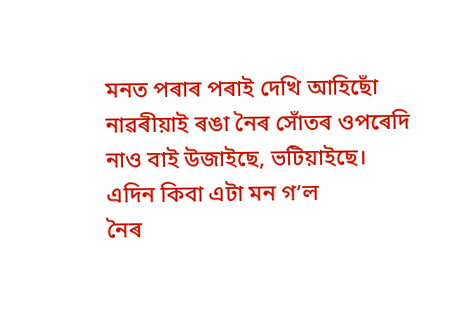মনত পৰাৰ পৰাই দেখি আহিছোঁ
নাৱৰীয়াই ৰঙা নৈৰ সোঁতৰ ওপৰেদি
নাও বাই উজাইছে, ভটিয়াইছে।
এদিন কিবা এটা মন গ’ল
নৈৰ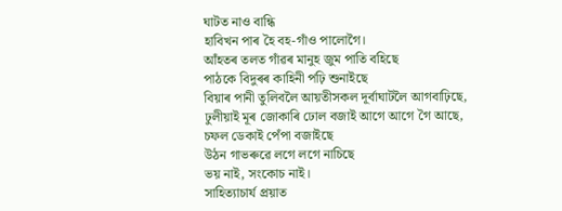ঘাটত নাও বান্ধি
হাবিখন পাৰ হৈ বহ-গাঁও পালোগৈ।
আঁহতৰ তলত গাঁৱৰ মানুহ জুম পাতি বহিছে
পাঠকে বিদুৰৰ কাহিনী পঢ়ি শুনাইছে
বিয়াৰ পানী তুলিবলৈ আয়তীসকল দূৰ্বাঘাটলৈ আগবাঢ়িছে,
ঢুলীয়াই মূৰ জোকাৰি ঢোল বজাই আগে আগে গৈ আছে,
চফল ডেকাই পেঁপা বজাইছে
উঠন গাভৰুৱে লগে লগে নাচিছে
ভয় নাই, সংকোচ নাই।
সাহিত্যাচাৰ্য প্ৰয়াত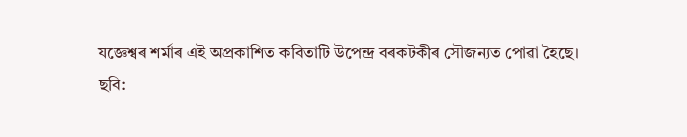যজ্ঞেশ্বৰ শৰ্মাৰ এই অপ্ৰকাশিত কবিতাটি উপেন্দ্ৰ বৰকটকীৰ সৌজন্যত পোৱা হৈছে।
ছবি: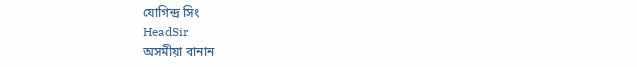যোগিন্দ্ৰ সিং
HeadSir
অসমীয়া বানান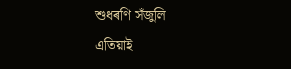শুধৰণি সঁজুলি
এতিয়াই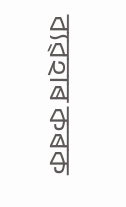ব্যৱহাৰ কৰক